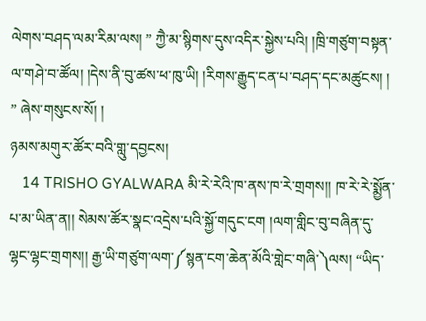ལེགས་བཤད་ལམ་རིམ་ལས། ” ཀྱཻ་མ་སྙིགས་དུས་འདིར་སྐྱེས་པའི། །ཁྲི་གཙུག་བསྟན་ལ་གཤེ་བ་ཚོལ། །དེས་ནི་བུ་ཚས་ཕ་ཁུ་ཡི། །རིགས་རྒྱུད་ངན་པ་བཤད་དང་མཚུངས། ། ” ཞེས་གསུངས་སོ། །
ཉམས་མགུར་ཚོར་བའི་གླུ་དབྱངས།
   14 TRISHO GYALWARA མི་རེ་རེའི་ཁ་ནས་ཁ་རེ་གྲགས།། ཁ་རེ་རེ་སྨྱོན་པ་མ་ཡིན་ན།། སེམས་ཚོར་སྣང་འདྲེས་པའི་སྐྱོ་གདུང་ངག །ལག་གླིང་བུ་བཞིན་དུ་ལྷང་ལྷང་གྲགས།། རྒྱ་ཡི་གཙུག་ལག་༼སྙན་ངག་ཆེན་མོའི་གླེང་གཞི་༽ལས། “ཡིད་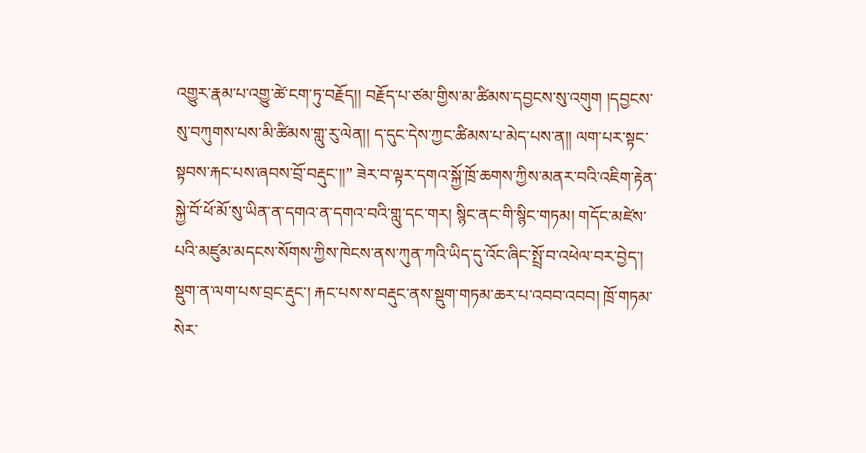འགྱུར་རྣམ་པ་འགྱུ་ཚེ་ངག་ཏུ་བརྗོད།། བརྗོད་པ་ཙམ་གྱིས་མ་ཚིམས་དབྱངས་སུ་འགུག །དབྱངས་སུ་བཀུགས་པས་མི་ཚིམས་གླུ་རུ་ལེན།། ད་དུང་དེས་ཀྱང་ཚིམས་པ་མེད་པས་ན།། ལག་པར་སྟང་སྟབས་རྐང་པས་ཞབས་བྲོ་བརྡུང་།།” ཟེར་བ་ལྟར་དགའ་སྐྱོ་ཁྲོ་ཆགས་ཀྱིས་མནར་བའི་འཇིག་རྟེན་སྐྱེ་བོ་ཕོ་མོ་སུ་ཡིན་ན་དགའ་ན་དགའ་བའི་གླུ་དང་གར། སྙིང་ནང་གི་སྙིང་གཏམ། གདོང་མཛེས་པའི་མཛུམ་མདངས་སོགས་ཀྱིས་ཁེངས་ནས་ཀུན་ཀའི་ཡིད་དུ་འོང་ཞིང་སྤྲོ་བ་འཕེལ་བར་བྱེད་། སྡུག་ན་ལག་པས་བྲང་རྡུང་། རྐང་པས་ས་བརྡུང་ནས་སྡུག་གཏམ་ཆར་པ་འབབ་འབབ། ཁྲོ་གཏམ་སེར་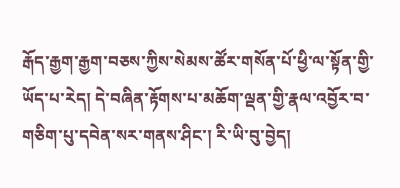རྒོད་རྒྱག་རྒྱག་བཅས་ཀྱིས་སེམས་ཚོར་གསོན་པོ་ཕྱི་ལ་སྟོན་གྱི་ཡོད་པ་རེད། དེ་བཞིན་རྟོགས་པ་མཆོག་ལྡན་གྱི་རྣལ་འབྱོར་བ་གཅིག་པུ་དབེན་སར་གནས་ཤིང་། རི་ཡི་བུ་བྱེད།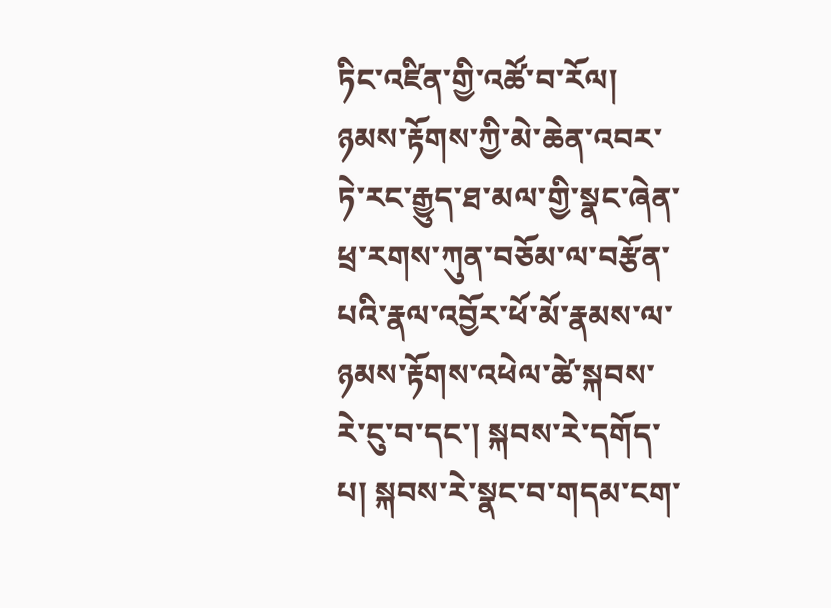ཏིང་འཛིན་གྱི་འཚོ་བ་རོལ། ཉམས་རྟོགས་ཀྱི་མེ་ཆེན་འབར་ཏེ་རང་རྒྱུད་ཐ་མལ་གྱི་སྣང་ཞེན་ཕྲ་རགས་ཀུན་བཅོམ་ལ་བརྩོན་པའི་རྣལ་འབྱོར་ཕོ་མོ་རྣམས་ལ་ཉམས་རྟོགས་འཕེལ་ཚེ་སྐབས་རེ་ངུ་བ་དང་། སྐབས་རེ་དགོད་པ། སྐབས་རེ་སྣང་བ་གདམ་ངག་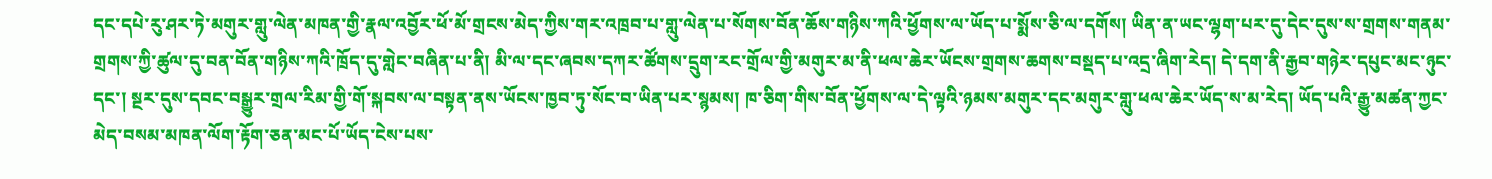དང་དཔེ་རུ་ཤར་ཏེ་མགུར་གླུ་ལེན་མཁན་གྱི་རྣལ་འབྱོར་ཕོ་མོ་གྲངས་མེད་ཀྱིས་གར་འཁྲབ་པ་གླུ་ལེན་པ་སོགས་བོན་ཆོས་གཉིས་ཀའི་ཕྱོགས་ལ་ཡོད་པ་སྨོས་ཅི་ལ་དགོས། ཡིན་ན་ཡང་ལྷག་པར་དུ་དེང་དུས་ས་གྲགས་གནམ་གྲགས་ཀྱི་ཚུལ་དུ་བན་བོན་གཉིས་ཀའི་ཁྲོད་དུ་གླེང་བཞིན་པ་ནི། མི་ལ་དང་ཞབས་དཀར་ཚོགས་དྲུག་རང་གྲོལ་གྱི་མགུར་མ་ནི་ཕལ་ཆེར་ཡོངས་གྲགས་ཆགས་བསྡད་པ་འདྲ་ཞིག་རེད། དེ་དག་ནི་རྒྱབ་གཉེར་དཔུང་མང་ཉུང་དང་། སྔར་དུས་དབང་བསྒྱུར་གྲལ་རིམ་གྱི་གོ་སྐབས་ལ་བསྟན་ནས་ཡོངས་ཁྱབ་ཏུ་སོང་བ་ཡིན་པར་སྙམས། ཁ་ཅིག་གིས་བོན་ཕྱོགས་ལ་དེ་ལྟའི་ཉམས་མགུར་དང་མགུར་གླུ་ཕལ་ཆེར་ཡོད་ས་མ་རེད། ཡོད་པའི་རྒྱུ་མཚན་ཀྱང་མེད་བསམ་མཁན་ལོག་རྟོག་ཅན་མང་པོ་ཡོད་ངེས་པས་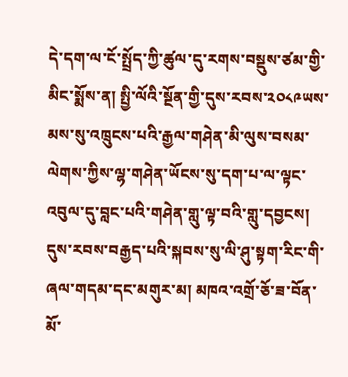དེ་དག་ལ་ངོ་སྤྲོད་ཀྱི་ཚུལ་དུ་རགས་བསྡུས་ཙམ་གྱི་མིང་སྨོས་ན། སྤྱི་ལོའི་སྔོན་གྱི་དུས་རབས་༢༠༨༩ཡས་མས་སུ་འཁྲུངས་པའི་རྒྱལ་གཤེན་མི་ལུས་བསམ་ལེགས་ཀྱིས་ལྷ་གཤེན་ཡོངས་སུ་དག་པ་ལ་ལྟང་འབུལ་དུ་བླང་པའི་གཤེན་གླུ་ལྟ་བའི་གླུ་དབྱངས། དུས་རབས་བརྒྱད་པའི་སྐབས་སུ་ལི་ཤུ་སྟག་རིང་གི་ཞལ་གདམ་དང་མགུར་མ། མཁའ་འགྲོ་ཅོ་ཟ་བོན་མོ་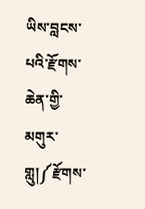ཡིས་བླངས་པའི་རྫོགས་ཆེན་གྱི་མགུར་གླུ།༼རྫོགས་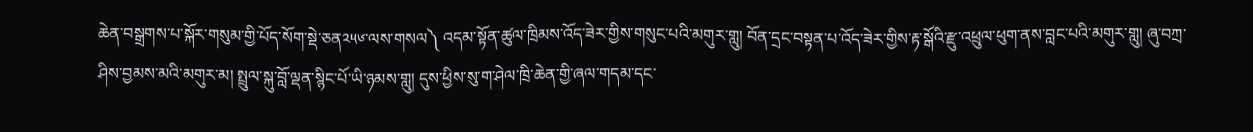ཆེན་བསྒྲགས་པ་སྐོར་གསུམ་གྱི་པོད་སོག་སྡེ་ཅན༢༥༦་ལས་གསལ༽ འདམ་སྟོན་ཚུལ་ཁྲིམས་འོད་ཟེར་གྱིས་གསུང་པའི་མགུར་གླུ། བོན་དྲང་བསྟན་པ་འོད་ཟེར་གྱིས་རྟ་སྒོའི་རྫུ་འཕྲུལ་ཕུག་ནས་བླང་པའི་མགུར་གླུ། ཞུ་བཀྲ་ཤིས་བྱམས་མའི་མགུར་མ། སྤྲུལ་སྐུ་བློ་ལྡན་སྙིང་པོ་ཡི་ཉམས་གླུ། དུས་ཕྱིས་སུ་ག་ཤེལ་ཁྲི་ཆེན་གྱི་ཞལ་གདམ་དང་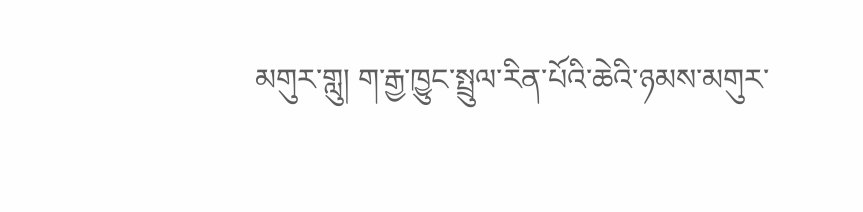མགུར་གླུ། ག་རྒྱ་ཁྱུང་སྤྲུལ་རིན་པོའི་ཆེའི་ཉམས་མགུར་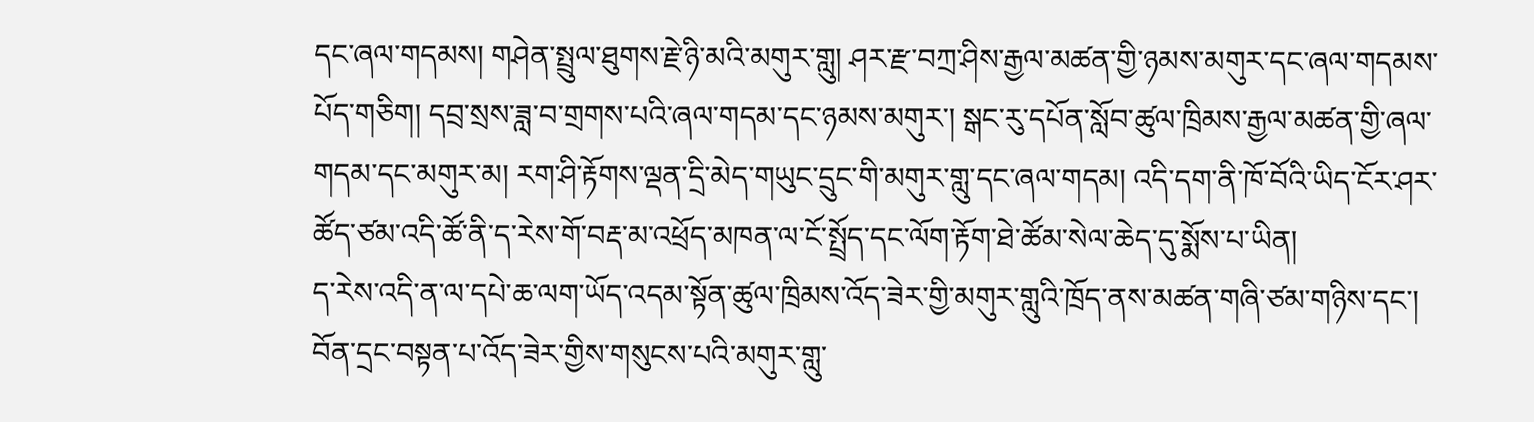དང་ཞལ་གདམས། གཤེན་སྤྲུལ་ཐུགས་རྗེ་ཉི་མའི་མགུར་གླུ། ཤར་རྫ་བཀྲ་ཤིས་རྒྱལ་མཚན་གྱི་ཉམས་མགུར་དང་ཞལ་གདམས་པོད་གཅིག། དབྲ་སྲས་ཟླ་བ་གྲགས་པའི་ཞལ་གདམ་དང་ཉམས་མགུར་། སྒང་རུ་དཔོན་སློབ་ཚུལ་ཁྲིམས་རྒྱལ་མཚན་གྱི་ཞལ་གདམ་དང་མགུར་མ། རག་ཤི་རྟོགས་ལྡན་དྲི་མེད་གཡུང་དྲུང་གི་མགུར་གླུ་དང་ཞལ་གདམ། འདི་དག་ནི་ཁོ་བོའི་ཡིད་ངོར་ཤར་ཚོད་ཙམ་འདི་ཚོ་ནི་ད་རེས་གོ་བརྡ་མ་འཕྲོད་མཁན་ལ་ངོ་སྤྲོད་དང་ལོག་རྟོག་ཐེ་ཚོམ་སེལ་ཆེད་དུ་སྨོས་པ་ཡིན།
ད་རེས་འདི་ན་ལ་དཔེ་ཆ་ལག་ཡོད་འདམ་སྟོན་ཚུལ་ཁྲིམས་འོད་ཟེར་གྱི་མགུར་གླུའི་ཁྲོད་ནས་མཚན་གཞི་ཙམ་གཉིས་དང་། བོན་དྲང་བསྟན་པ་འོད་ཟེར་གྱིས་གསུངས་པའི་མགུར་གླུ་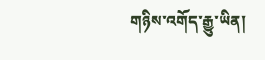གཉིས་འགོད་རྒྱུ་ཡིན།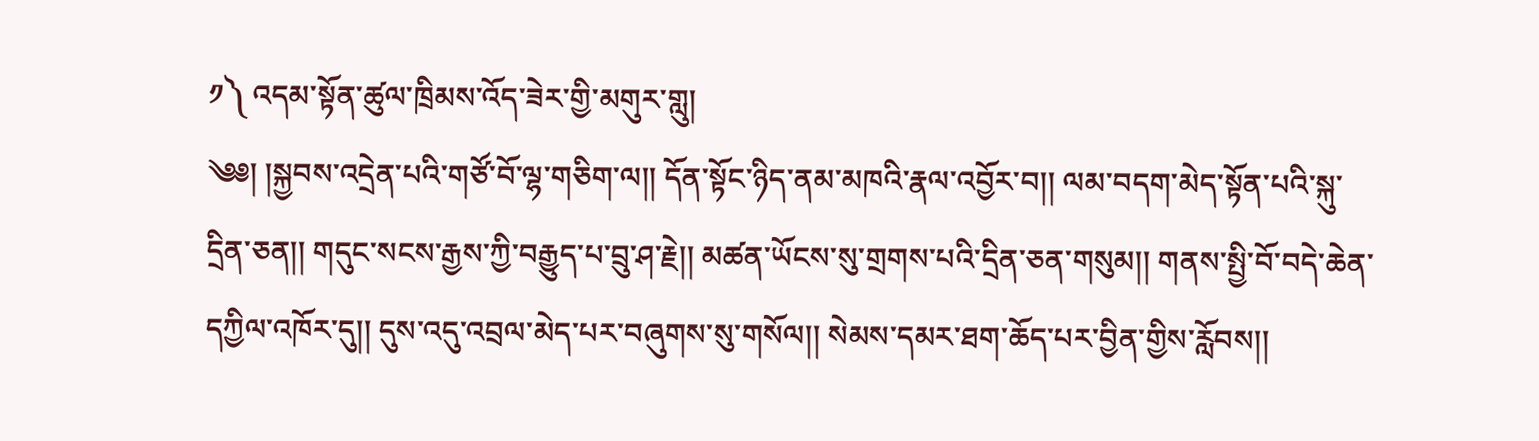༡༽ འདམ་སྟོན་ཚུལ་ཁྲིམས་འོད་ཟེར་གྱི་མགུར་གླུ།
༄༅། །སྐྱབས་འདྲེན་པའི་གཙོ་བོ་ལྷ་གཅིག་ལ།། དོན་སྟོང་ཉིད་ནམ་མཁའི་རྣལ་འབྱོར་བ།། ལམ་བདག་མེད་སྟོན་པའི་སྐུ་དྲིན་ཅན།། གདུང་སངས་རྒྱས་ཀྱི་བརྒྱུད་པ་བྲུ་ཤ་རྗེ།། མཚན་ཡོངས་སུ་གྲགས་པའི་དྲིན་ཅན་གསུམ།། གནས་སྤྱི་བོ་བདེ་ཆེན་དཀྱིལ་འཁོར་དུ།། དུས་འདུ་འབྲལ་མེད་པར་བཞུགས་སུ་གསོལ།། སེམས་དམར་ཐག་ཆོད་པར་བྱིན་གྱིས་རློབས།།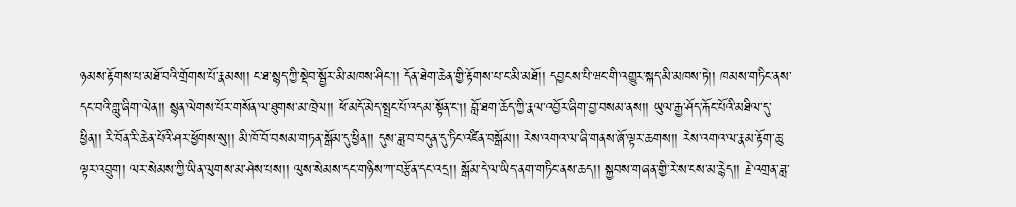ཉམས་རྟོགས་པ་མཐོ་བའི་གྲོགས་པོ་རྣམས།། ང་ཐ་སྙད་ཀྱི་སྡེབ་སྦྱོར་མི་མཁས་ཤིང་།། དོན་ཐེག་ཆེན་གྱི་རྟོགས་པ་ང་མི་མཐོ།། དབྱངས་པི་ཝང་གི་འགྱུར་སྐད་མི་མཁས་ཏེ།། ཁམས་གཏིང་ནས་དང་བའི་གླུ་ཞིག་ལེན།། སྙན་ལེགས་པོར་གསོན་ལ་ཐུགས་མ་ཁྲེལ།། ཕོ་མདོ་མེད་སྤྲང་པོ་འདམ་སྟོན་ང།། བློ་ཐག་ཆོད་ཀྱི་རྣལ་འབྱོར་ཞིག་བྱ་བསམ་ནས།། ཡུལ་རྒྱ་ཤོད་རྐོང་པོའི་མཐིལ་དུ་ཕྱིན།། རི་བོན་རི་ཆེན་པོའི་ཤར་ཕྱོགས་སུ།། མི་ཁོ་བོ་བསམ་གཏན་སྒོམ་དུ་ཕྱིན།། དུས་ཟླ་བ་བདུན་དུ་ཏིང་འཛིན་བསྒོམ།། རེས་འགའ་ལ་ཞི་གནས་ཞོ་ལྟར་ཆགས།། རེས་འགའ་ལ་རྣམ་རྟོག་ཆུ་ལྟར་འབྲུག། ལར་སེམས་ཀྱི་ཡིན་ལུགས་མ་ཤེས་པས།། ལུས་སེམས་དང་གཉིས་ཀ་བརྩོན་དང་འདྲ།། སྒོམ་དེ་ལ་ཡིད་ནག་གཏིང་ནས་ཆད།། སྐྱབས་གཞན་གྱི་རེ་ས་ངས་མ་རྙེད།། རྗེ་འགྲན་ཟླ་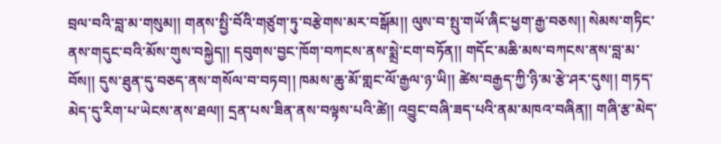བྲལ་བའི་བླ་མ་གསུམ།། གནས་སྤྱི་བོའི་གཙུག་ཏུ་བརྩེགས་མར་བསྒོམ།། ལུས་བ་སྤུ་གཡོ་ཞིང་ཕྱག་རྒྱ་བཅས།། སེམས་གཏིང་ནས་གདུང་བའི་མོས་གུས་བསྐྱེད།། དབུགས་བྱང་ཁོག་བཀངས་ནས་སྨྲེ་ངག་བཏོན།། གདོང་མཆི་མས་བཀངས་ནས་བླ་མ་བོས།། དུས་ཐུན་དུ་བཅད་ནས་གསོལ་བ་བཏབ།། ཁམས་ཆུ་མོ་གླང་ལོ་རྒྱལ་ཉ་ཡི།། ཚེས་བརྒྱད་ཀྱི་ཉི་མ་རྩེ་ཤར་དུས།། གཏད་མེད་དུ་རིག་པ་ཡེངས་ནས་ཐལ།། དྲན་པས་ཟིན་ནས་བལྟས་པའི་ཚེ།། འབྱུང་བཞི་ཟད་པའི་ནམ་མཁའ་བཞིན།། གཞི་རྩ་མེད་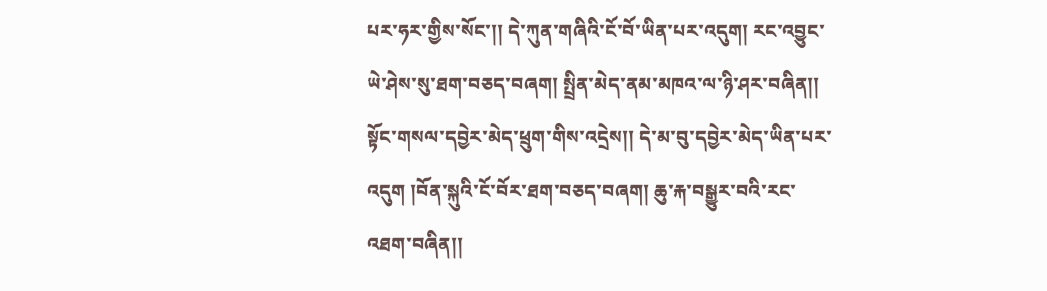པར་ཧར་གྱིས་སོང་།། དེ་ཀུན་གཞིའི་ངོ་བོ་ཡིན་པར་འདུག། རང་འབྱུང་ཡེ་ཤེས་སུ་ཐག་བཅད་བཞག། སྤྲིན་མེད་ནམ་མཁའ་ལ་ཉི་ཤར་བཞིན།། སྟོང་གསལ་དབྱེར་མེད་ཕྲུག་གིས་འདྲེས།། དེ་མ་བུ་དབྱེར་མེད་ཡིན་པར་འདུག །བོན་སྐུའི་ངོ་བོར་ཐག་བཅད་བཞག། ཆུ་རྐ་བསྒྱུར་བའི་རང་འཐག་བཞིན།།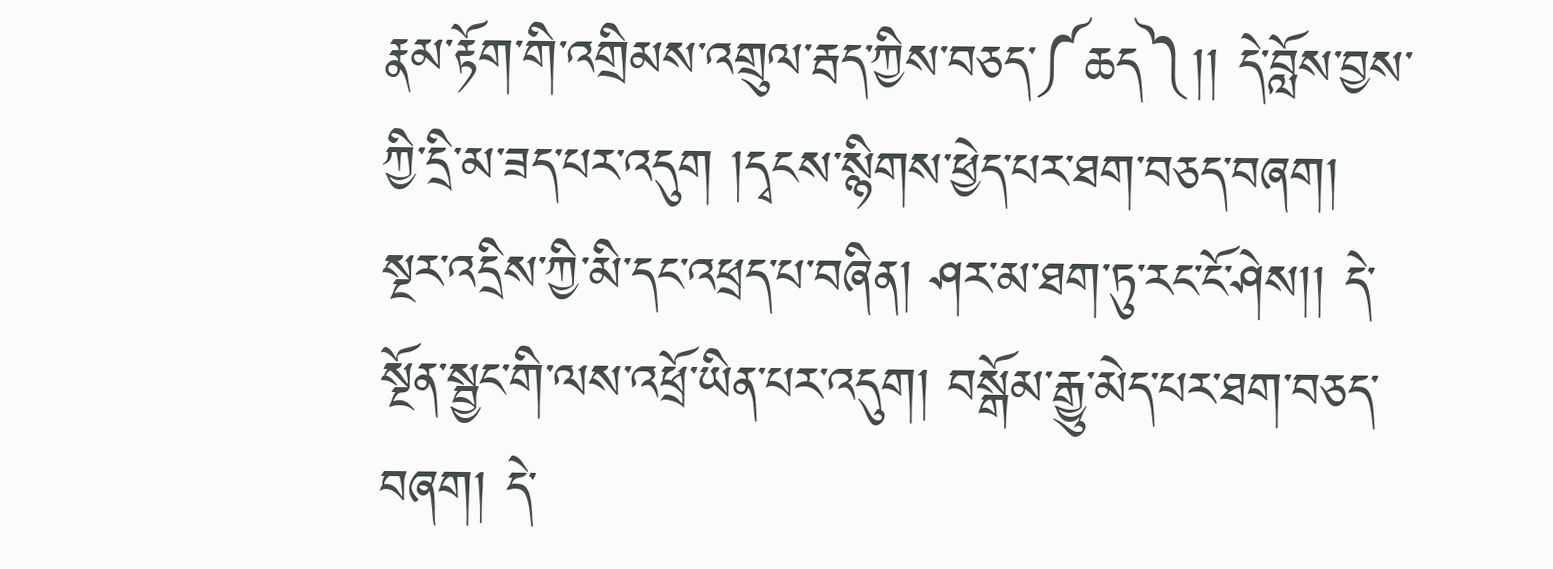རྣམ་རྟོག་གི་འགྲིམས་འགྲུལ་རྦད་ཀྱིས་བཅད་༼ཆད༽།། དེ་བློས་བྱས་ཀྱི་དྲི་མ་ཟད་པར་འདུག །དྭངས་སྙིགས་ཕྱེད་པར་ཐག་བཅད་བཞག། སྔར་འདྲིས་ཀྱི་མི་དང་འཕྲད་པ་བཞིན། ཤར་མ་ཐག་ཏུ་རང་ངོ་ཤེས།། དེ་སྔོན་སྦྱང་གི་ལས་འཕྲོ་ཡིན་པར་འདུག། བསྒོམ་རྒྱུ་མེད་པར་ཐག་བཅད་བཞག། དེ་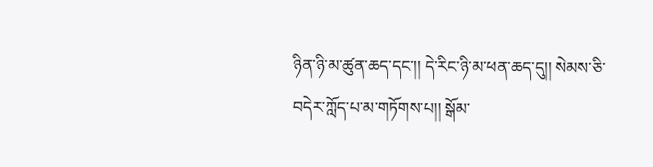ཉིན་ཉི་མ་ཚུན་ཆད་དང་།། དེ་རིང་ཉི་མ་ཕན་ཆད་དུ།། སེམས་ཅི་བདེར་ཀློད་པ་མ་གཏོགས་པ།། སྒོམ་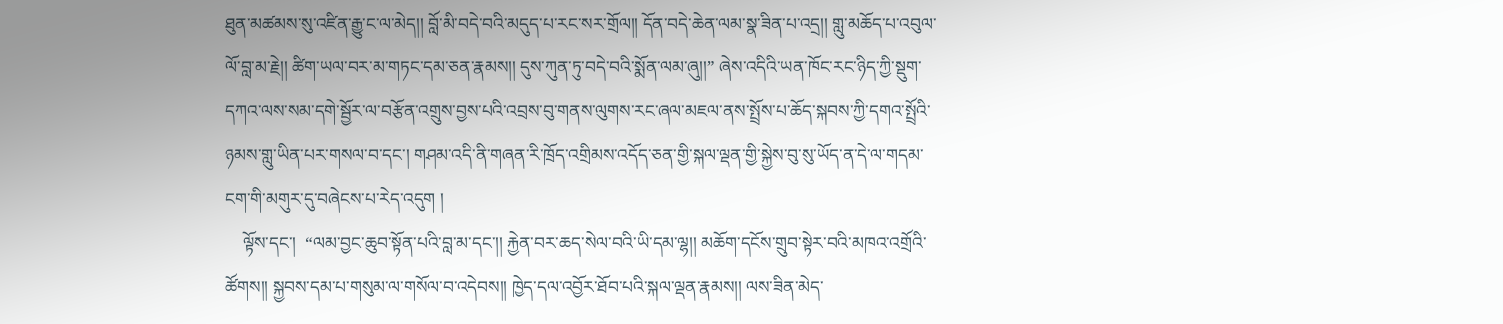ཐུན་མཚམས་སུ་འཛིན་རྒྱུ་ང་ལ་མེད།། བློ་མི་བདེ་བའི་མདུད་པ་རང་སར་གྲོལ།། དོན་བདེ་ཆེན་ལམ་སྣ་ཟིན་པ་འདྲ།། གླུ་མཆོད་པ་འབུལ་ལོ་བླ་མ་རྗེ།། ཚིག་ཡལ་བར་མ་གཏང་དམ་ཅན་རྣམས།། དུས་ཀུན་ཏུ་བདེ་བའི་སྨོན་ལམ་ཞུ།།” ཞེས་འདིའི་ཡན་ཁོང་རང་ཉིད་ཀྱི་སྡུག་དཀའ་ལས་སམ་དགེ་སྦྱོར་ལ་བརྩོན་འགྲུས་བྱས་པའི་འབྲས་བུ་གནས་ལུགས་རང་ཞལ་མཇལ་ནས་སྤྲོས་པ་ཆོད་སྐབས་ཀྱི་དགའ་སྤྲོའི་ཉམས་གླུ་ཡིན་པར་གསལ་བ་དང་། གཤམ་འདི་ནི་གཞན་རི་ཁྲོད་འགྲིམས་འདོད་ཅན་གྱི་སྐལ་ལྡན་གྱི་སྐྱེས་བུ་སུ་ཡོད་ན་དེ་ལ་གདམ་ངག་གི་མགུར་དུ་བཞེངས་པ་རེད་འདུག །
    ལྟོས་དང་།  “ལམ་བྱང་ཆུབ་སྟོན་པའི་བླ་མ་དང་།། རྐྱེན་བར་ཆད་སེལ་བའི་ཡི་དམ་ལྷ།། མཆོག་དངོས་གྲུབ་སྟེར་བའི་མཁའ་འགྲོའི་ཚོགས།། སྐྱབས་དམ་པ་གསུམ་ལ་གསོལ་བ་འདེབས།། ཁྱེད་དལ་འབྱོར་ཐོབ་པའི་སྐལ་ལྡན་རྣམས།། ལས་ཟིན་མེད་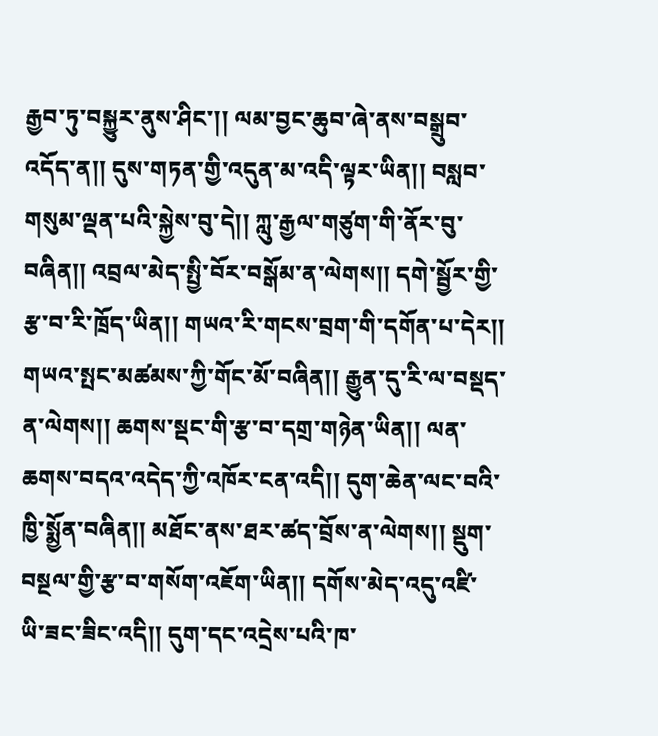རྒྱབ་ཏུ་བསྐྱུར་ནུས་ཤིང་།། ལམ་བྱང་ཆུབ་ཞེ་ནས་བསྒྲུབ་འདོད་ན།། དུས་གཏན་གྱི་འདུན་མ་འདི་ལྟར་ཡིན།། བསླབ་གསུམ་ལྡན་པའི་སྐྱེས་བུ་དེ།། ཀླུ་རྒྱལ་གཙུག་གི་ནོར་བུ་བཞིན།། འབྲལ་མེད་སྤྱི་བོར་བསྒོམ་ན་ལེགས།། དགེ་སྦྱོར་གྱི་རྩ་བ་རི་ཁྲོད་ཡིན།། གཡའ་རི་གངས་བྲག་གི་དགོན་པ་དེར།། གཡའ་སྤང་མཚམས་ཀྱི་གོང་མོ་བཞིན།། རྒྱུན་དུ་རི་ལ་བསྡད་ན་ལེགས།། ཆགས་སྡང་གི་རྩ་བ་དགྲ་གཉེན་ཡིན།། ལན་ཆགས་བདའ་འདེད་ཀྱི་འཁོར་ངན་འདི།། དུག་ཆེན་ལང་བའི་ཁྱི་སྨྱོན་བཞིན།། མཐོང་ནས་ཐར་ཚད་བྲོས་ན་ལེགས།། སྡུག་བསྔལ་གྱི་རྩ་བ་གསོག་འཇོག་ཡིན།། དགོས་མེད་འདུ་འཛི་ཡི་ཟང་ཟིང་འདི།། དུག་དང་འདྲེས་པའི་ཁ་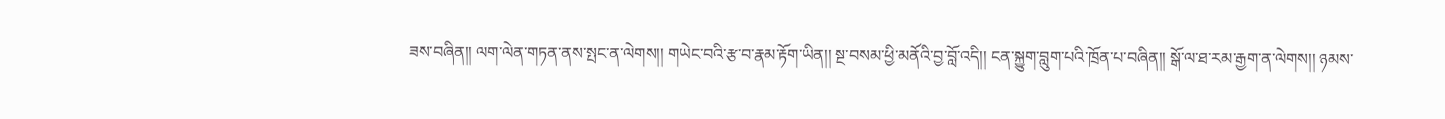ཟས་བཞིན།། ལག་ལེན་གཏན་ནས་སྤང་ན་ལེགས།། གཡེང་བའི་རྩ་བ་རྣམ་རྟོག་ཡིན།། སྔ་བསམ་ཕྱི་མནོའི་བྱ་བློ་འདི།། ངན་སྐྱུག་བླུག་པའི་ཁྲོན་པ་བཞིན།། སྒོ་ལ་ཐ་རམ་རྒྱག་ན་ལེགས།། ཉམས་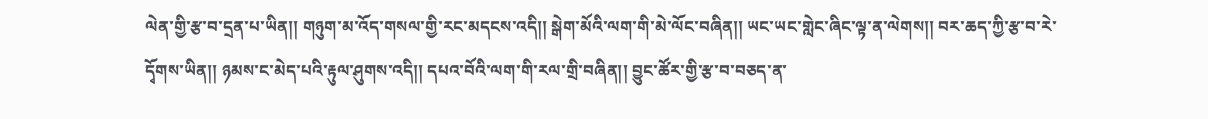ལེན་གྱི་རྩ་བ་དྲན་པ་ཡིན།། གཉུག་མ་འོད་གསལ་གྱི་རང་མདངས་འདི།། སྒེག་མོའི་ལག་གི་མེ་ལོང་བཞིན།། ཡང་ཡང་གླེང་ཞིང་ལྟ་ན་ལེགས།། བར་ཆད་ཀྱི་རྩ་བ་རེ་དྭོགས་ཡིན།། ཉམས་ང་མེད་པའི་རྟུལ་ཤུགས་འདི།། དཔའ་བོའི་ལག་གི་རལ་གྲི་བཞིན།། བྱུང་ཚོར་གྱི་རྩ་བ་བཅད་ན་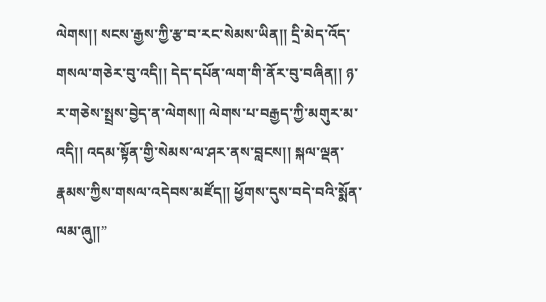ལེགས།། སངས་རྒྱས་ཀྱི་རྩ་བ་རང་སེམས་ཡིན།། དྲི་མེད་འོད་གསལ་གཅེར་བུ་འདི།། དེད་དཔོན་ལག་གི་ནོར་བུ་བཞིན།། ཉ་ར་གཅེས་སྤྲས་བྱེད་ན་ལེགས།། ལེགས་པ་བརྒྱད་ཀྱི་མགུར་མ་འདི།། འདམ་སྟོན་གྱི་སེམས་ལ་ཤར་ནས་བླངས།། སྐལ་ལྡན་རྣམས་ཀྱིས་གསལ་འདེབས་མཛོད།། ཕྱོགས་དུས་བདེ་བའི་སྨོན་ལམ་ཞུ།།”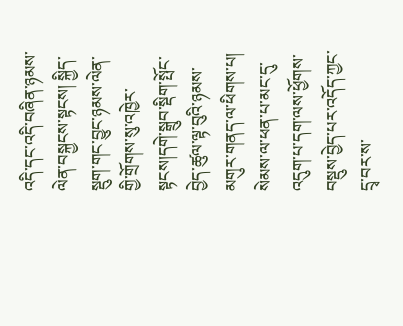འདི་དང་འདི་བཞིན་ཉམས་ལེན་བསྐྱངས་སྟངས། སྐྱིད་སྡུག་གང་བྱུང་ཉམས་ལེན་གྱི་གྲོགས་སུ་འཁྱེར་སྟངས།དགེ་སྒྲུབ་སྡིག་སྤོང་བྱེད་ཚུལ་ལྟ་བུའི་ཉམས་མགུར་གནད་ལ་ཕིགས་པ། སེམས་ལ་ཕན་པ་མང་དུ་འདུག་པ་དག་ལས་ཕྱོགས་བསྡུས་བྱེད་པར་འདོད་ཀྱང་དྲྭ་བར་ས་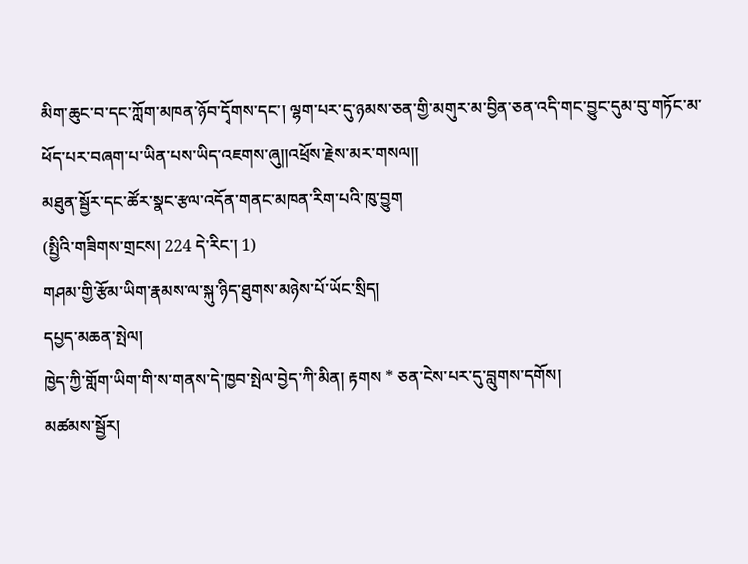མིག་ཆུང་བ་དང་ཀློག་མཁན་ཉོབ་དྭོགས་དང་། ལྷག་པར་དུ་ཉམས་ཅན་གྱི་མགུར་མ་བྱིན་ཅན་འདི་གང་བྱུང་དུམ་བུ་གཏོང་མ་ཕོད་པར་བཞག་པ་ཡིན་པས་ཡིད་འཇགས་ཞུ།།འཕྲོས་རྗེས་མར་གསལ།།
མཐུན་སྦྱོར་དང་ཚོར་སྣང་རྩལ་འདོན་གནང་མཁན་རིག་པའི་ཁུ་བྱུག
(སྤྱིའི་གཟིགས་གྲངས། 224 དེ་རིང་། 1)
གཤམ་གྱི་རྩོམ་ཡིག་རྣམས་ལ་སྐུ་ཉིད་ཐུགས་མཉེས་པོ་ཡོང་སྲིད།
དཔྱད་མཆན་སྤེལ།
ཁྱེད་ཀྱི་གློག་ཡིག་གི་ས་གནས་དེ་ཁྱབ་སྤེལ་བྱེད་ཀི་མིན། རྟགས * ཅན་ངེས་པར་དུ་བླུགས་དགོས།
མཚམས་སྦྱོར།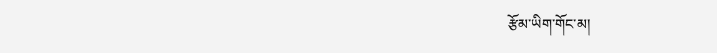རྩོམ་ཡིག་གོང་མ།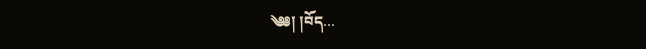༄༅། །བོད…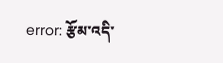error: རྩོམ་འདི་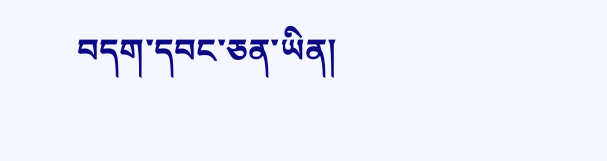བདག་དབང་ཅན་ཡིན།